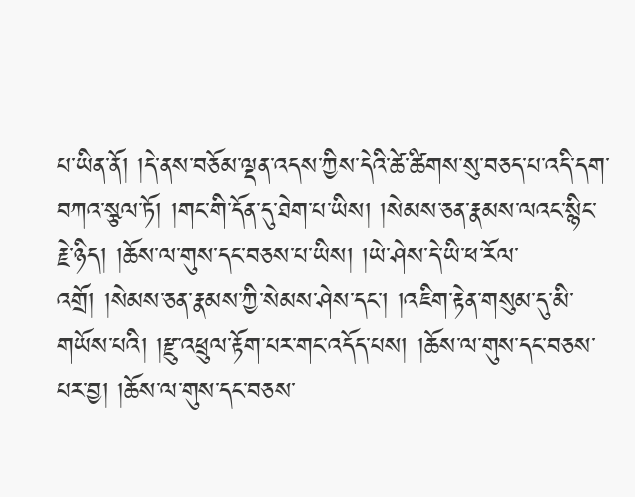པ་ཡིན་ནོ། །དེ་ནས་བཅོམ་ལྡན་འདས་ཀྱིས་དེའི་ཚེ་ཚིགས་སུ་བཅད་པ་འདི་དག་བཀའ་སྩལ་ཏོ། །གང་གི་དོན་དུ་ཐེག་པ་ཡིས། །སེམས་ཅན་རྣམས་ལའང་སྙིང་རྗེ་ཉིད། །ཆོས་ལ་གུས་དང་བཅས་པ་ཡིས། །ཡེ་ཤེས་དེ་ཡི་ཕ་རོལ་འགྲོ། །སེམས་ཅན་རྣམས་ཀྱི་སེམས་ཤེས་དང་། །འཇིག་རྟེན་གསུམ་དུ་མི་གཡོས་པའི། །རྫུ་འཕྲུལ་རྟོག་པར་གང་འདོད་པས། །ཆོས་ལ་གུས་དང་བཅས་པར་བྱ། །ཆོས་ལ་གུས་དང་བཅས་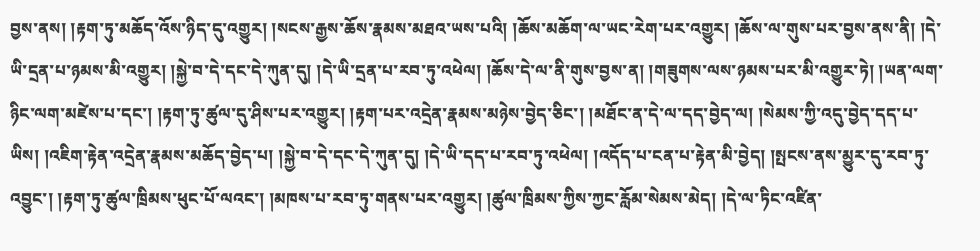བྱས་ནས། །རྟག་ཏུ་མཆོད་འོས་ཉིད་དུ་འགྱུར། །སངས་རྒྱས་ཆོས་རྣམས་མཐའ་ཡས་པའི། །ཆོས་མཆོག་ལ་ཡང་རེག་པར་འགྱུར། །ཆོས་ལ་གུས་པར་བྱས་ནས་ནི། །དེ་ཡི་དྲན་པ་ཉམས་མི་འགྱུར། །སྐྱེ་བ་དེ་དང་དེ་ཀུན་དུ། །དེ་ཡི་དྲན་པ་རབ་ཏུ་འཕེལ། །ཆོས་དེ་ལ་ནི་གུས་བྱས་ན། །གཟུགས་ལས་ཉམས་པར་མི་འགྱུར་ཏེ། །ཡན་ལག་ཉིང་ལག་མཛེས་པ་དང་། །རྟག་ཏུ་ཚུལ་དུ་ཤིས་པར་འགྱུར། །རྟག་པར་འདྲེན་རྣམས་མཉེས་བྱེད་ཅིང་། །མཐོང་ན་དེ་ལ་དད་བྱེད་ལ། །སེམས་ཀྱི་འདུ་བྱེད་དད་པ་ཡིས། །འཇིག་རྟེན་འདྲེན་རྣམས་མཆོད་བྱེད་པ། །སྐྱེ་བ་དེ་དང་དེ་ཀུན་དུ། །དེ་ཡི་དད་པ་རབ་ཏུ་འཕེལ། །འདོད་པ་ངན་པ་རྟེན་མི་བྱེད། །སྤངས་ནས་མྱུར་དུ་རབ་ཏུ་འབྱུང་། །རྟག་ཏུ་ཚུལ་ཁྲིམས་ཕུང་པོ་ལའང་། །མཁས་པ་རབ་ཏུ་གནས་པར་འགྱུར། །ཚུལ་ཁྲིམས་ཀྱིས་ཀྱང་རློམ་སེམས་མེད། །དེ་ལ་ཏིང་འཛིན་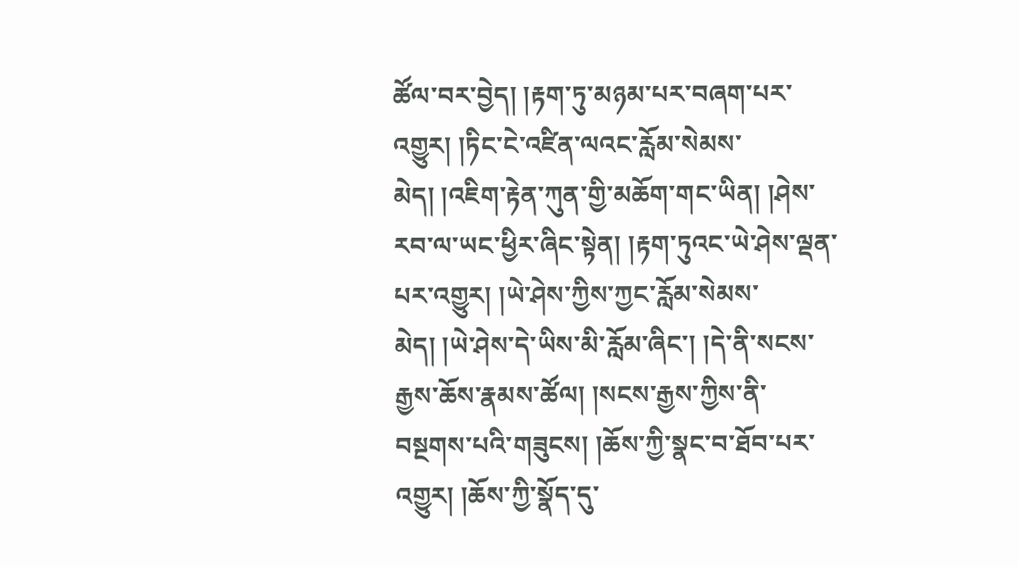ཚོལ་བར་བྱེད། །རྟག་ཏུ་མཉམ་པར་བཞག་པར་འགྱུར། །ཏིང་ངེ་འཛིན་ལའང་རློམ་སེམས་མེད། །འཇིག་རྟེན་ཀུན་གྱི་མཆོག་གང་ཡིན། །ཤེས་རབ་ལ་ཡང་ཕྱིར་ཞིང་སྟེན། །རྟག་ཏུའང་ཡེ་ཤེས་ལྡན་པར་འགྱུར། །ཡེ་ཤེས་ཀྱིས་ཀྱང་རློམ་སེམས་མེད། །ཡེ་ཤེས་དེ་ཡིས་མི་རློམ་ཞིང་། །དེ་ནི་སངས་རྒྱས་ཆོས་རྣམས་ཚོལ། །སངས་རྒྱས་ཀྱིས་ནི་བསྔགས་པའི་གཟུངས། །ཆོས་ཀྱི་སྣང་བ་ཐོབ་པར་འགྱུར། །ཆོས་ཀྱི་སྣོད་དུ་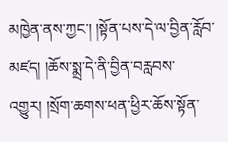མཁྱེན་ནས་ཀྱང་། །སྟོན་པས་དེ་ལ་བྱིན་རློབ་མཛད། །ཆོས་སྨྲ་དེ་ནི་བྱིན་བརླབས་འགྱུར། །སྲོག་ཆགས་ཕན་ཕྱིར་ཆོས་སྟོན་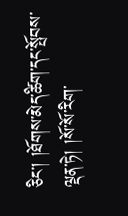ཅིང་། །ཐོགས་མེད་ཚིག་དང་སྤོབས་ལྡན་ཏེ། །སོ་སོ་རིག་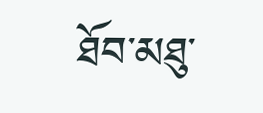ཐོབ་མཐུ་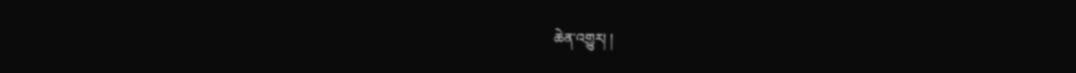ཆེན་འགྱུར། །